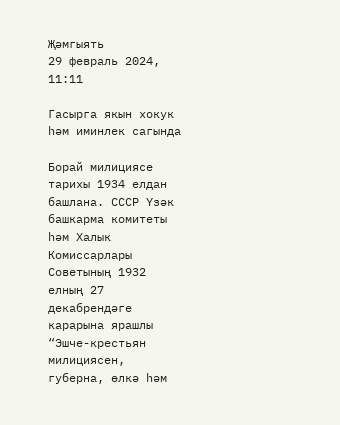Җәмгыять
29 февраль 2024, 11:11

Гасырга якын хокук һәм иминлек сагында

Борай милициясе тарихы 1934 елдан башлана. СССР Үзәк башкарма комитеты һәм Халык Комиссарлары Советының 1932 елның 27 декабрендәге карарына ярашлы “Эшче-крестьян милициясен, губерна, өлкә һәм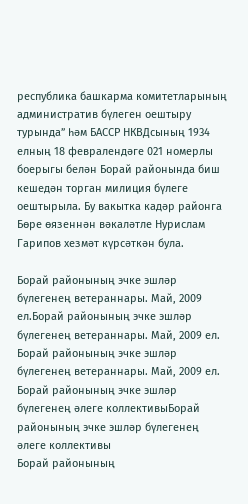республика башкарма комитетларының административ бүлеген оештыру турында” һәм БАССР НКВДсының 1934 елның 18 февралендәге 021 номерлы боерыгы белән Борай районында биш кешедән торган милиция бүлеге оештырыла. Бу вакытка кадәр районга Бөре өязеннән вәкаләтле Нурислам Гарипов хезмәт күрсәткән була.

Борай районының эчке эшләр бүлегенең ветераннары. Май, 2009 ел.Борай районының эчке эшләр бүлегенең ветераннары. Май, 2009 ел.
Борай районының эчке эшләр бүлегенең ветераннары. Май, 2009 ел.
Борай районының эчке эшләр бүлегенең әлеге коллективыБорай районының эчке эшләр бүлегенең әлеге коллективы
Борай районының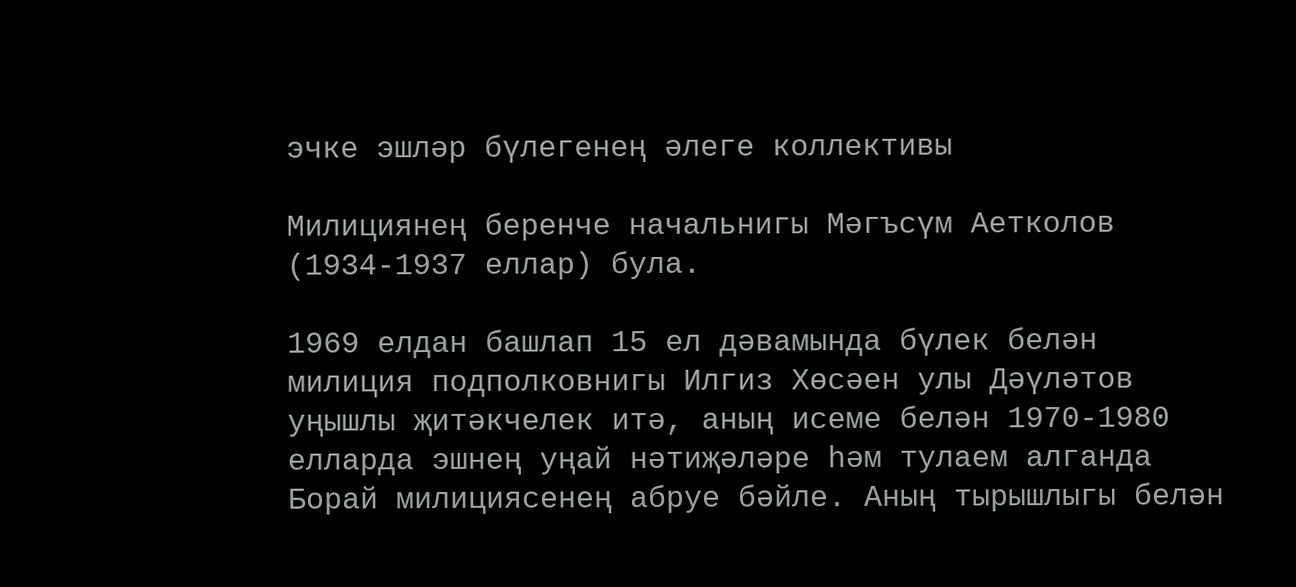эчке эшләр бүлегенең әлеге коллективы

Милициянең беренче начальнигы Мәгъсүм Аетколов (1934-1937 еллар) була.

1969 елдан башлап 15 ел дәвамында бүлек белән милиция подполковнигы Илгиз Хөсәен улы Дәүләтов уңышлы җитәкчелек итә, аның исеме белән 1970-1980 елларда эшнең уңай нәтиҗәләре һәм тулаем алганда Борай милициясенең абруе бәйле. Аның тырышлыгы белән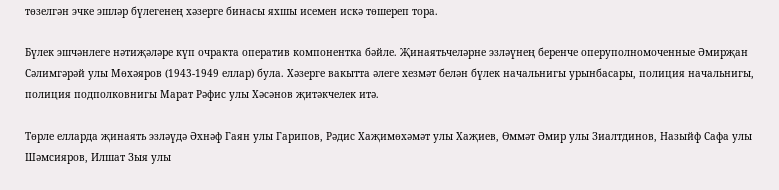төзелгән эчке эшләр бүлегенең хәзерге бинасы яхшы исемен искә төшереп тора.

Бүлек эшчәнлеге нәтиҗәләре күп очракта оператив компонентка бәйле. Җинаятьчеләрне эзләүнең беренче оперуполномоченные Әмирҗан Сәлимгәрәй улы Мөхәяров (1943-1949 еллар) була. Хәзерге вакытта әлеге хезмәт белән бүлек начальнигы урынбасары, полиция начальнигы, полиция подполковнигы Марат Рәфис улы Хәсәнов җитәкчелек итә.

Төрле елларда җинаять эзләүдә Әхнәф Гаян улы Гарипов, Рәдис Хаҗимөхәмәт улы Хаҗиев, Өммәт Әмир улы Зиалтдинов, Назыйф Сафа улы Шәмсияров, Илшат Зыя улы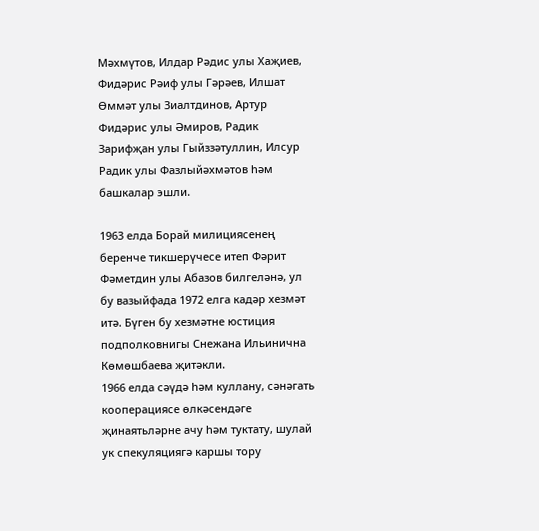Мәхмүтов, Илдар Рәдис улы Хаҗиев, Фидәрис Рәиф улы Гәрәев, Илшат Өммәт улы Зиалтдинов, Артур Фидәрис улы Әмиров, Радик Зарифҗан улы Гыйззәтуллин, Илсур Радик улы Фазлыйәхмәтов һәм башкалар эшли.

1963 елда Борай милициясенең беренче тикшерүчесе итеп Фәрит Фәметдин улы Абазов билгеләнә, ул бу вазыйфада 1972 елга кадәр хезмәт итә. Бүген бу хезмәтне юстиция подполковнигы Снежана Ильинична Көмөшбаева җитәкли.
1966 елда сәүдә һәм куллану, сәнәгать кооперациясе өлкәсендәге җинаятьләрне ачу һәм туктату, шулай ук спекуляциягә каршы тору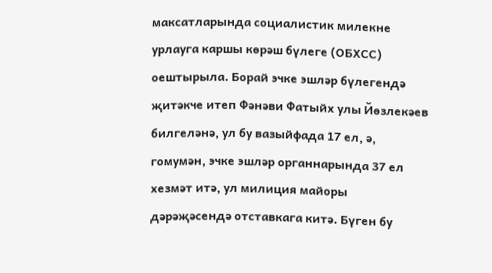максатларында социалистик милекне урлауга каршы көрәш бүлеге (ОБХСС) оештырыла. Борай эчке эшләр бүлегендә җитәкче итеп Фәнәви Фатыйх улы Йөзлекәев билгеләнә, ул бу вазыйфада 17 ел, ә, гомумән, эчке эшләр органнарында 37 ел хезмәт итә, ул милиция майоры дәрәҗәсендә отставкага китә. Бүген бу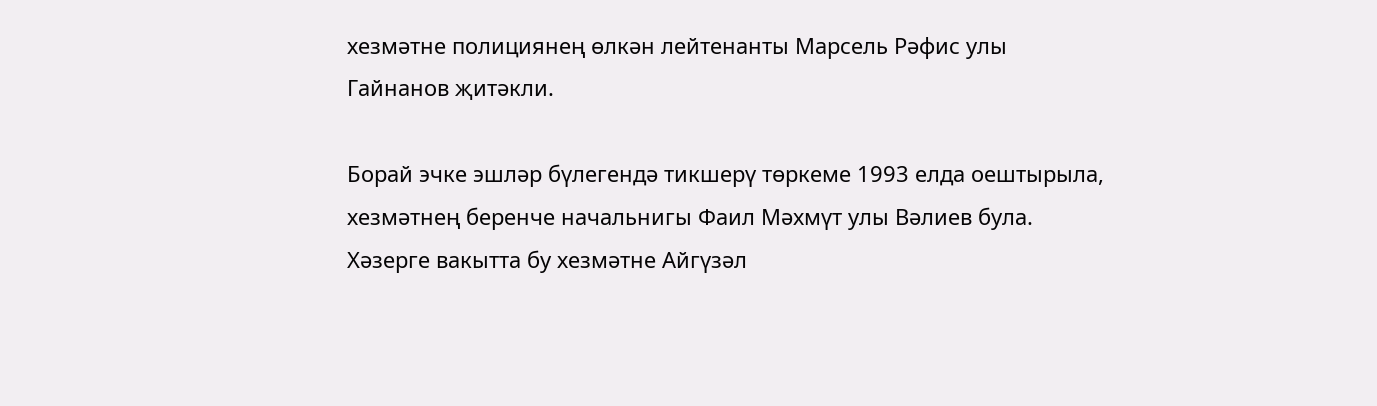хезмәтне полициянең өлкән лейтенанты Марсель Рәфис улы Гайнанов җитәкли.

Борай эчке эшләр бүлегендә тикшерү төркеме 1993 елда оештырыла, хезмәтнең беренче начальнигы Фаил Мәхмүт улы Вәлиев була. Хәзерге вакытта бу хезмәтне Айгүзәл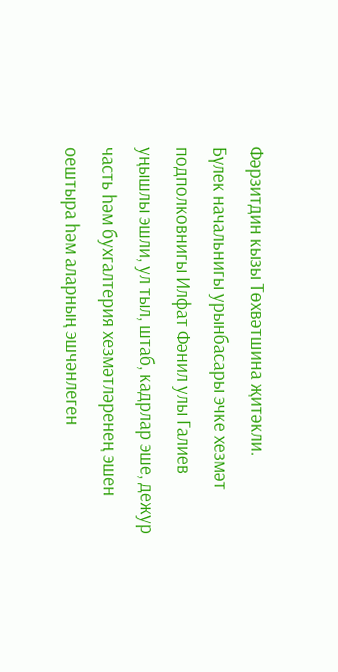Фәрзитдин кызы Төхвәтшина җитәкли.
Бүлек начальнигы урынбасары эчке хезмәт подполковнигы Илфат Фәнил улы Галиев уңышлы эшли, ул тыл, штаб, кадрлар эше, дежур часть һәм бухгалтерия хезмәтләренең эшен оештыра һәм аларның эшчәнлеген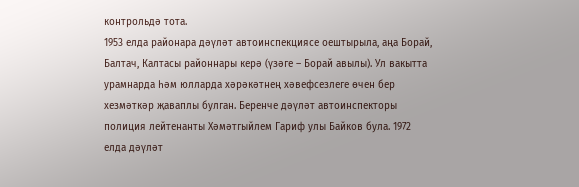контрольдә тота.
1953 елда районара дәүләт автоинспекциясе оештырыла, аңа Борай, Балтач, Калтасы районнары керә (үзәге – Борай авылы). Ул вакытта урамнарда һәм юлларда хәрәкәтнең хәвефсезлеге өчен бер хезмәткәр җаваплы булган. Беренче дәүләт автоинспекторы полиция лейтенанты Хәмәтгыйлем Гариф улы Байков була. 1972 елда дәүләт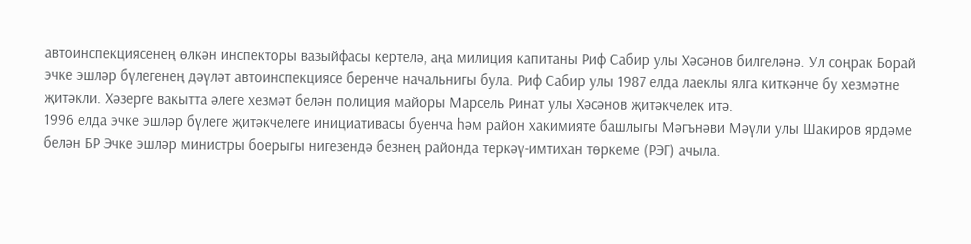автоинспекциясенең өлкән инспекторы вазыйфасы кертелә, аңа милиция капитаны Риф Сабир улы Хәсәнов билгеләнә. Ул соңрак Борай эчке эшләр бүлегенең дәүләт автоинспекциясе беренче начальнигы була. Риф Сабир улы 1987 елда лаеклы ялга киткәнче бу хезмәтне җитәкли. Хәзерге вакытта әлеге хезмәт белән полиция майоры Марсель Ринат улы Хәсәнов җитәкчелек итә.
1996 елда эчке эшләр бүлеге җитәкчелеге инициативасы буенча һәм район хакимияте башлыгы Мәгънәви Мәүли улы Шакиров ярдәме белән БР Эчке эшләр министры боерыгы нигезендә безнең районда теркәү-имтихан төркеме (РЭГ) ачыла.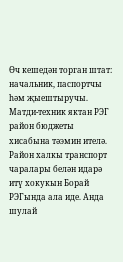Өч кешедән торган штат: начальник, паспортчы һәм җыештыручы. Матди-техник яктан РЭГ район бюджеты хисабына тәэмин ителә. Район халкы транспорт чаралары белән идарә итү хокукын Борай РЭГында ала иде. Анда шулай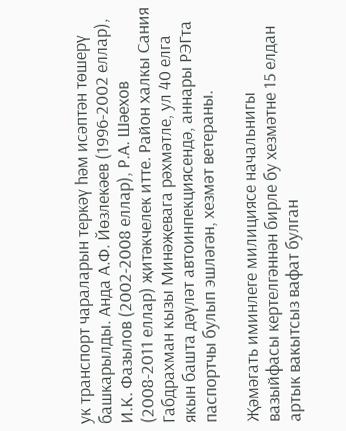ук транспорт чараларын теркәү һәм исәптән төшерү башкарылды. Анда А.Ф. Йөзлекәев (1996-2002 еллар), И.К. Фазылов (2002-2008 еллар), Р.А. Шәехов (2008-2011 еллар) җитәкчелек итте. Район халкы Сания Габдрахман кызы Минәҗевага рәхмәтле, ул 40 елга якын башта дәүләт автоинпекциясендә, аннары РЭГта паспортчы булып эшләгән, хезмәт ветераны.

Җәмәгать иминлеге милициясе начальнигы вазыйфасы кертелгәннән бирле бу хезмәтне 15 елдан артык вакытсыз вафат булган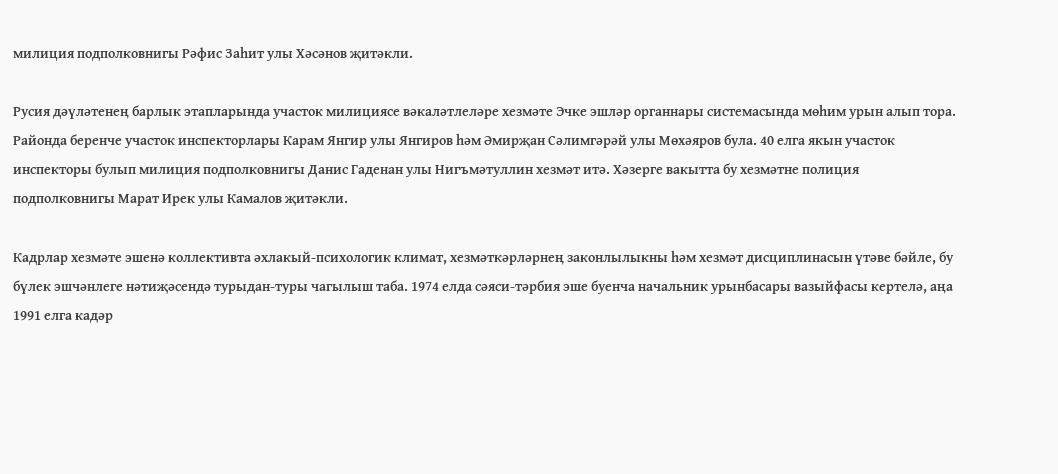милиция подполковнигы Рәфис Заһит улы Хәсәнов җитәкли.

Русия дәүләтенең барлык этапларында участок милициясе вәкаләтлеләре хезмәте Эчке эшләр органнары системасында мөһим урын алып тора. Районда беренче участок инспекторлары Карам Янгир улы Янгиров һәм Әмирҗан Сәлимгәрәй улы Мөхәяров була. 40 елга якын участок инспекторы булып милиция подполковнигы Данис Гаденан улы Нигъмәтуллин хезмәт итә. Хәзерге вакытта бу хезмәтне полиция подполковнигы Марат Ирек улы Камалов җитәкли.

Кадрлар хезмәте эшенә коллективта әхлакый-психологик климат, хезмәткәрләрнең законлылыкны һәм хезмәт дисциплинасын үтәве бәйле, бу бүлек эшчәнлеге нәтиҗәсендә турыдан-туры чагылыш таба. 1974 елда сәяси-тәрбия эше буенча начальник урынбасары вазыйфасы кертелә, аңа 1991 елга кадәр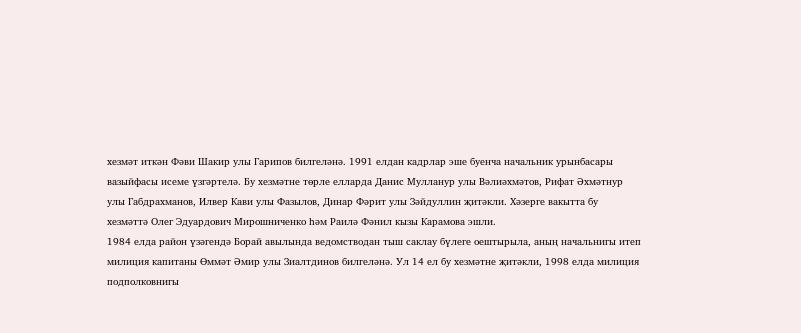хезмәт иткән Фәви Шакир улы Гарипов билгеләнә. 1991 елдан кадрлар эше буенча начальник урынбасары вазыйфасы исеме үзгәртелә. Бу хезмәтне төрле елларда Данис Мулланур улы Вәлиәхмәтов, Рифат Әхмәтнур улы Габдрахманов, Илвер Кави улы Фазылов, Динар Фәрит улы Зәйдуллин җитәкли. Хәзерге вакытта бу хезмәттә Олег Эдуардович Мирошниченко һәм Раилә Фәнил кызы Карамова эшли.
1984 елда район үзәгендә Борай авылында ведомстводан тыш саклау бүлеге оештырыла, аның начальнигы итеп милиция капитаны Өммәт Әмир улы Зиалтдинов билгеләнә. Ул 14 ел бу хезмәтне җитәкли, 1998 елда милиция подполковнигы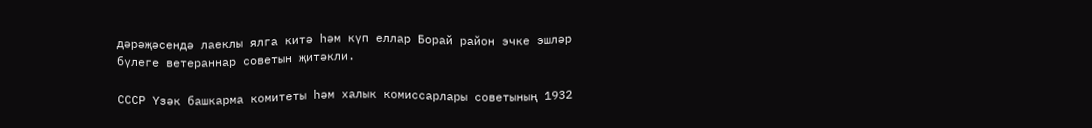дәрәҗәсендә лаеклы ялга китә һәм күп еллар Борай район эчке эшләр бүлеге ветераннар советын җитәкли.

СССР Үзәк башкарма комитеты һәм халык комиссарлары советының 1932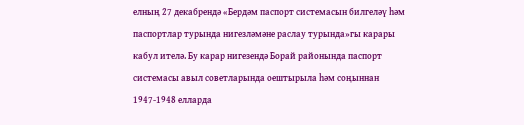елның 27 декабрендә «Бердәм паспорт системасын билгеләү һәм паспортлар турында нигезләмәне раслау турында»гы карары кабул ителә. Бу карар нигезендә Борай районында паспорт системасы авыл советларында оештырыла һәм соңыннан 1947-1948 елларда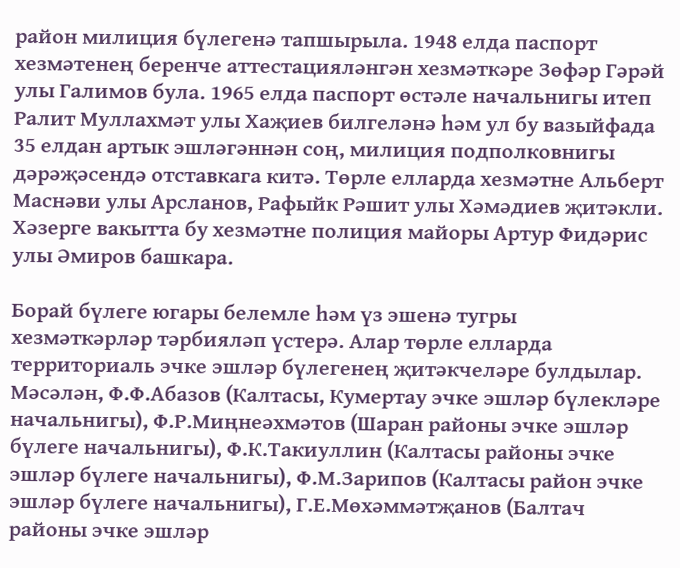район милиция бүлегенә тапшырыла. 1948 елда паспорт хезмәтенең беренче аттестацияләнгән хезмәткәре Зөфәр Гәрәй улы Галимов була. 1965 елда паспорт өстәле начальнигы итеп Ралит Муллахмәт улы Хаҗиев билгеләнә һәм ул бу вазыйфада 35 елдан артык эшләгәннән соң, милиция подполковнигы дәрәҗәсендә отставкага китә. Төрле елларда хезмәтне Альберт Маснәви улы Арсланов, Рафыйк Рәшит улы Хәмәдиев җитәкли. Хәзерге вакытта бу хезмәтне полиция майоры Артур Фидәрис улы Әмиров башкара.

Борай бүлеге югары белемле һәм үз эшенә тугры хезмәткәрләр тәрбияләп үстерә. Алар төрле елларда территориаль эчке эшләр бүлегенең җитәкчеләре булдылар. Мәсәлән, Ф.Ф.Абазов (Калтасы, Кумертау эчке эшләр бүлекләре начальнигы), Ф.Р.Миңнеәхмәтов (Шаран районы эчке эшләр бүлеге начальнигы), Ф.К.Такиуллин (Калтасы районы эчке эшләр бүлеге начальнигы), Ф.М.Зарипов (Калтасы район эчке эшләр бүлеге начальнигы), Г.Е.Мөхәммәтҗанов (Балтач районы эчке эшләр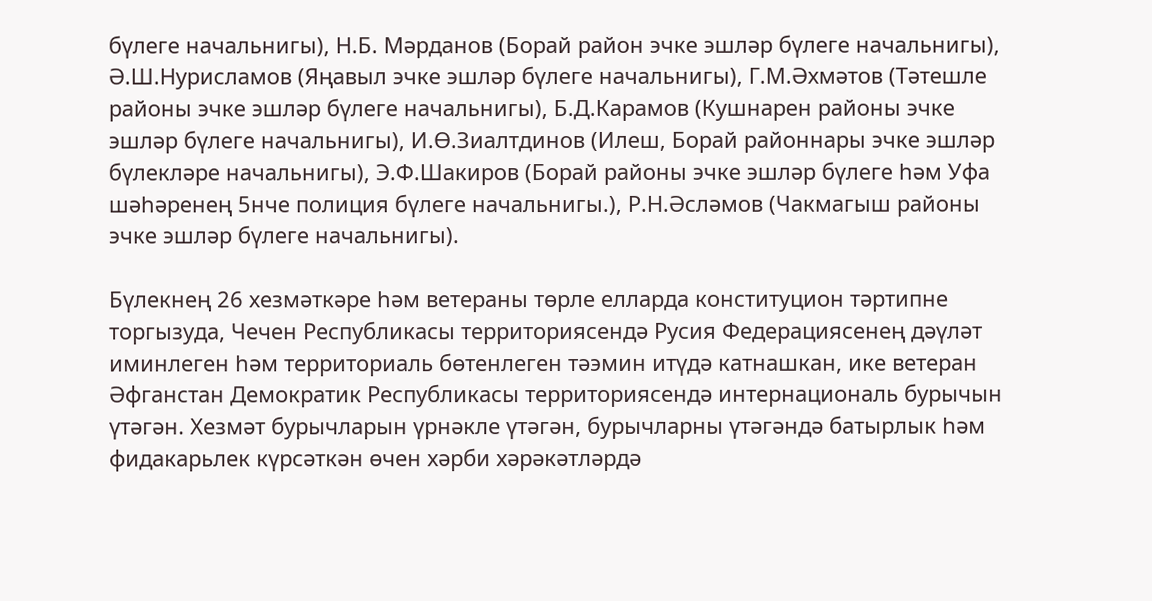бүлеге начальнигы), Н.Б. Мәрданов (Борай район эчке эшләр бүлеге начальнигы), Ә.Ш.Нурисламов (Яңавыл эчке эшләр бүлеге начальнигы), Г.М.Әхмәтов (Тәтешле районы эчке эшләр бүлеге начальнигы), Б.Д.Карамов (Кушнарен районы эчке эшләр бүлеге начальнигы), И.Ө.Зиалтдинов (Илеш, Борай районнары эчке эшләр бүлекләре начальнигы), Э.Ф.Шакиров (Борай районы эчке эшләр бүлеге һәм Уфа шәһәренең 5нче полиция бүлеге начальнигы.), Р.Н.Әсләмов (Чакмагыш районы эчке эшләр бүлеге начальнигы).

Бүлекнең 26 хезмәткәре һәм ветераны төрле елларда конституцион тәртипне торгызуда, Чечен Республикасы территориясендә Русия Федерациясенең дәүләт иминлеген һәм территориаль бөтенлеген тәэмин итүдә катнашкан, ике ветеран Әфганстан Демократик Республикасы территориясендә интернациональ бурычын үтәгән. Хезмәт бурычларын үрнәкле үтәгән, бурычларны үтәгәндә батырлык һәм фидакарьлек күрсәткән өчен хәрби хәрәкәтләрдә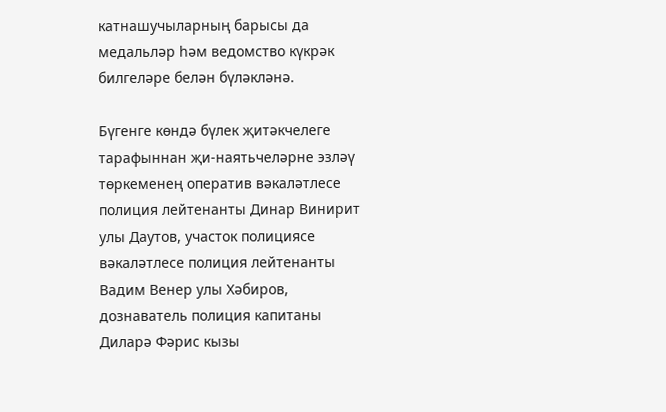катнашучыларның барысы да медальләр һәм ведомство күкрәк билгеләре белән бүләкләнә.

Бүгенге көндә бүлек җитәкчелеге тарафыннан җи-наятьчеләрне эзләү төркеменең оператив вәкаләтлесе полиция лейтенанты Динар Винирит улы Даутов, участок полициясе вәкаләтлесе полиция лейтенанты Вадим Венер улы Хәбиров, дознаватель полиция капитаны Диларә Фәрис кызы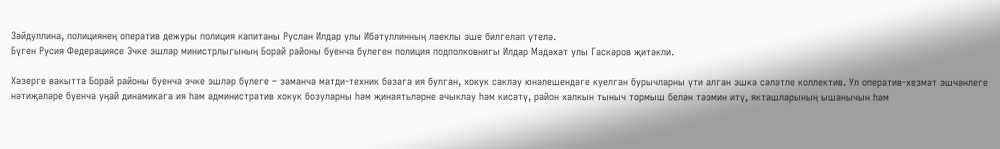Зәйдуллина, полициянең оператив дежуры полиция капитаны Руслан Илдар улы Ибәтуллинның лаеклы эше билгеләп үтелә.
Бүген Русия Федерациясе Эчке эшләр министрлыгының Борай районы буенча бүлеген полиция подполковнигы Илдар Мәдәхәт улы Гаскәров җитәкли.

Хәзерге вакытта Борай районы буенча эчке эшләр бүлеге – заманча матди-техник базага ия булган, хокук саклау юнәлешендәге куелган бурычларны үти алган эшкә сәләтле коллектив. Ул оператив-хезмәт эшчәнлеге нәтиҗәләре буенча уңай динамикага ия һәм административ хокук бозуларны һәм җинаятьләрне ачыклау һәм кисәтү, район халкын тыныч тормыш белән тәэмин итү, якташларының ышанычын һәм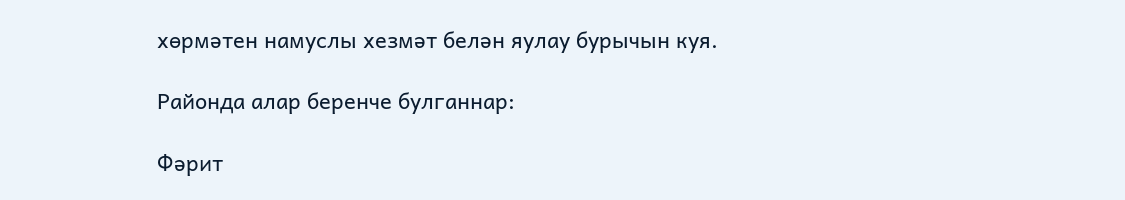хөрмәтен намуслы хезмәт белән яулау бурычын куя.

Районда алар беренче булганнар:

Фәрит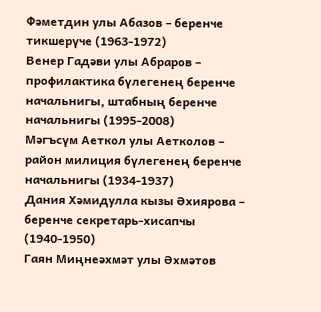Фәметдин улы Абазов – беренче тикшерүче (1963-1972)
Венер Гадәви улы Абраров – профилактика бүлегенең беренче начальнигы, штабның беренче начальнигы (1995-2008)
Мәгъсүм Аеткол улы Аетколов – район милиция бүлегенең беренче начальнигы (1934-1937)
Дания Хәмидулла кызы Әхиярова – беренче секретарь-хисапчы (1940-1950)
Гаян Миңнеәхмәт улы Әхмәтов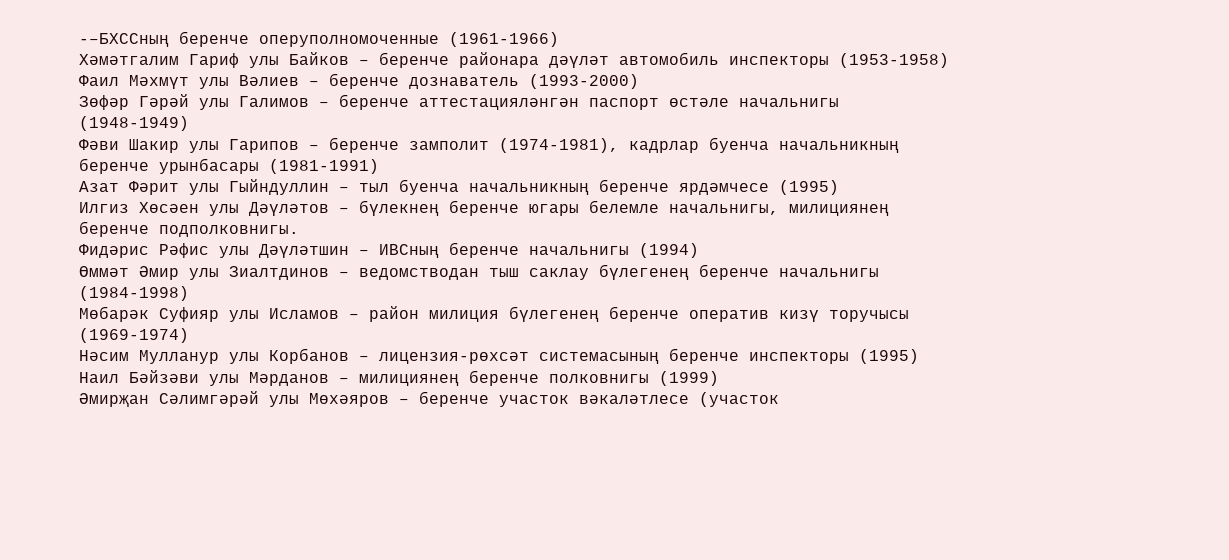-–БХССның беренче оперуполномоченные (1961-1966)
Хәмәтгалим Гариф улы Байков – беренче районара дәүләт автомобиль инспекторы (1953-1958)
Фаил Мәхмүт улы Вәлиев – беренче дознаватель (1993-2000)
Зөфәр Гәрәй улы Галимов – беренче аттестацияләнгән паспорт өстәле начальнигы (1948-1949)
Фәви Шакир улы Гарипов – беренче замполит (1974-1981), кадрлар буенча начальникның беренче урынбасары (1981-1991)
Азат Фәрит улы Гыйндуллин – тыл буенча начальникның беренче ярдәмчесе (1995)
Илгиз Хөсәен улы Дәүләтов – бүлекнең беренче югары белемле начальнигы, милициянең беренче подполковнигы.
Фидәрис Рәфис улы Дәүләтшин – ИВСның беренче начальнигы (1994)
Өммәт Әмир улы Зиалтдинов – ведомстводан тыш саклау бүлегенең беренче начальнигы (1984-1998)
Мөбарәк Суфияр улы Исламов – район милиция бүлегенең беренче оператив кизү торучысы (1969-1974)
Нәсим Мулланур улы Корбанов – лицензия-рөхсәт системасының беренче инспекторы (1995)
Наил Бәйзәви улы Мәрданов – милициянең беренче полковнигы (1999)
Әмирҗан Сәлимгәрәй улы Мөхәяров – беренче участок вәкаләтлесе (участок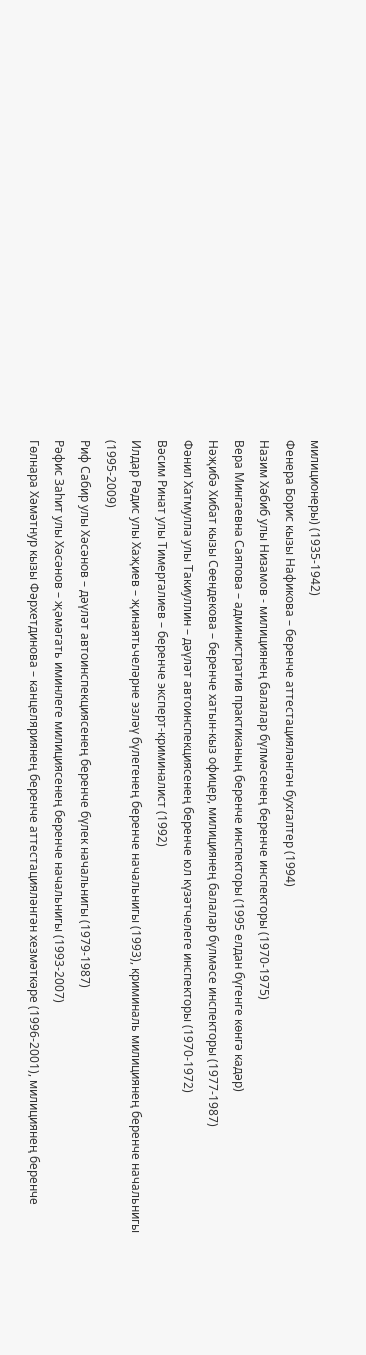милиционеры) (1935-1942)
Фенера Борис кызы Нафикова – беренче аттестацияләнгән бухгалтер (1994)
Назим Хәбиб улы Низамов - милициянең балалар бүлмәсенең беренче инспекторы (1970-1975)
Вера Мингаевна Саяпова – административ практиканың беренче инспекторы (1995 елдан бүгенге көнгә кадәр)
Нәҗибә Хибат кызы Сөендекова – беренче хатын-кыз офицер, милициянең балалар бүлмәсе инспекторы (1977-1987)
Фәнил Хатмулла улы Такиуллин – дәүләт автоинспекциясенең беренче юл күзәтчелеге инспекторы (1970-1972)
Вәсим Ринат улы Тимергалиев – беренче эксперт-криминалист (1992)
Илдар Рәдис улы Хаҗиев – җинаятьчеләрне эзләү бүлегенең беренче начальнигы (1993), криминаль милициянең беренче начальнигы (1995-2009)
Риф Сабир улы Хәсәнов – дәүләт автоинспекциясенең беренче бүлек начальнигы (1979-1987)
Рәфис Заһит улы Хәсәнов – җәмәгать иминлеге милициясенең беренче начальнигы (1993-2007)
Гөлнара Хәмәтнур кызы Фәрхетдинова – канцеляриянең беренче аттестацияләнгән хезмәткәре (1996-2001), милициянең беренче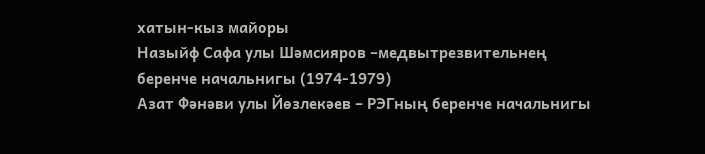хатын-кыз майоры
Назыйф Сафа улы Шәмсияров –медвытрезвительнең беренче начальнигы (1974-1979)
Азат Фәнәви улы Йөзлекәев – РЭГның беренче начальнигы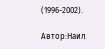(1996-2002).

Автор:Наил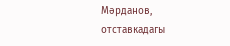Мәрданов, отставкадагы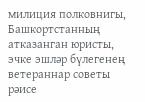милиция полковнигы, Башкортстанның атказанган юристы, эчке эшләр бүлегенең ветераннар советы рәисе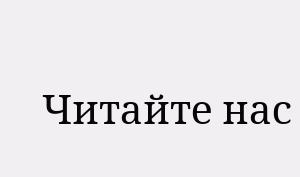Читайте нас